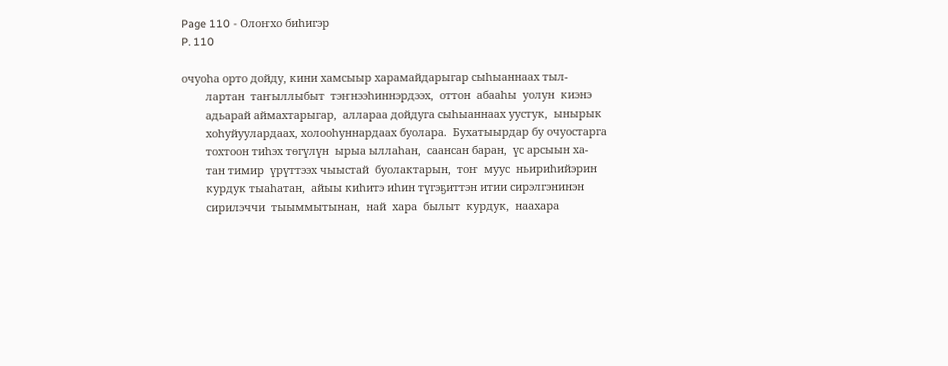Page 110 - Олоҥхо биһигэр
P. 110

очуоһа орто дойду, кини хамсыыр харамайдарыгар сыһыаннаах тыл-
        лартан  таҥыллыбыт  тэҥнээһиннэрдээх,  оттон  абааһы  уолун  киэнэ
        адьарай аймахтарыгар,  аллараа дойдуга сыһыаннаах уустук,  ынырык
        хоһуйуулардаах, холооһуннардаах буолара.  Бухатыырдар бу очуостарга
        тохтоон тиһэх төгүлүн  ырыа ыллаһан,  саансан баран,  үс арсыын ха-
        тан тимир  үрүттээх чыыстай  буолактарын,  тоҥ  муус  ньириһийэрин
        курдук тыаһатан,  айыы киһитэ иһин түгэҕиттэн итии сирэлгэнинэн
        сирилэччи  тыыммытынан,  най  хара  былыт  курдук,  наахара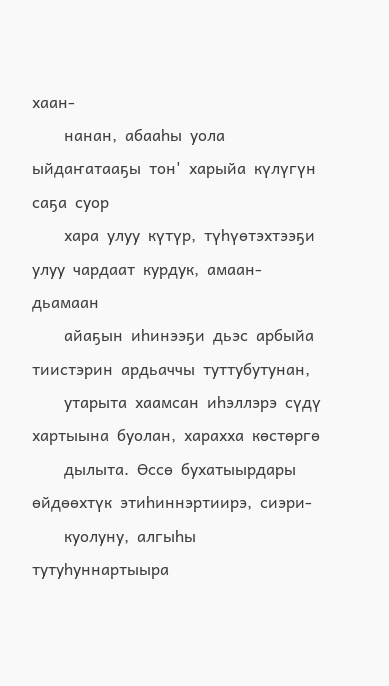хаан-
        нанан,  абааһы  уола  ыйдаҥатааҕы  тон'  харыйа  күлүгүн  саҕа  суор
        хара  улуу  күтүр,  түһүөтэхтээҕи  улуу  чардаат  курдук,  амаан-дьамаан
        айаҕын  иһинээҕи  дьэс  арбыйа  тиистэрин  ардьаччы  туттубутунан,
        утарыта  хаамсан  иһэллэрэ  сүдү  хартыына  буолан,  харахха  көстөргө
        дылыта.  Өссө  бухатыырдары  өйдөөхтүк  этиһиннэртиирэ,  сиэри-
        куолуну,  алгыһы тутуһуннартыыра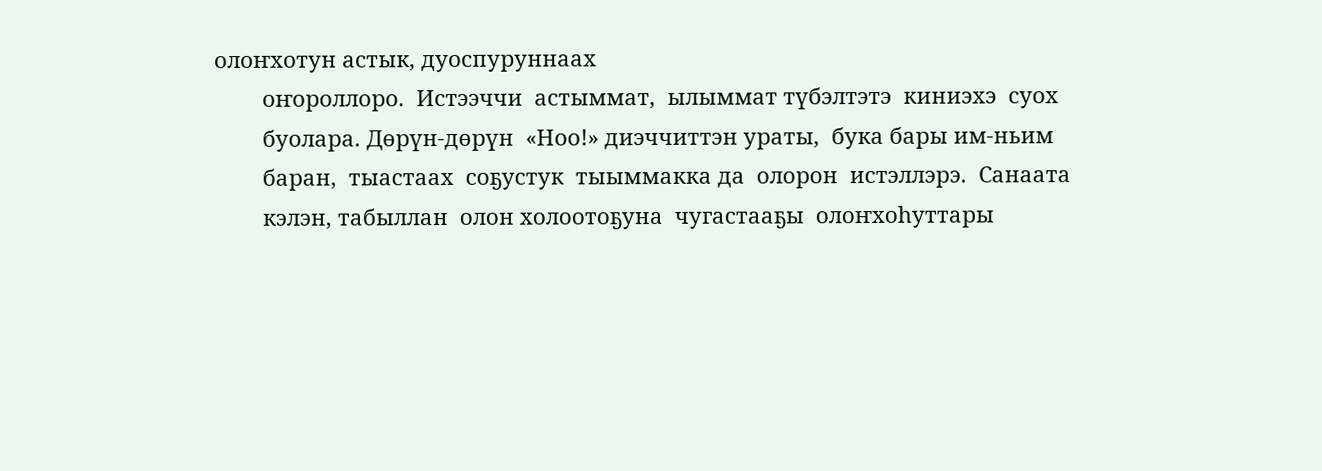олоҥхотун астык, дуоспуруннаах
        оҥороллоро.  Истээччи  астыммат,  ылыммат түбэлтэтэ  киниэхэ  суох
        буолара. Дөрүн-дөрүн  «Ноо!» диэччиттэн ураты,  бука бары им-ньим
        баран,  тыастаах  соҕустук  тыыммакка да  олорон  истэллэрэ.  Санаата
        кэлэн, табыллан  олон холоотоҕуна  чугастааҕы  олоҥхоһуттары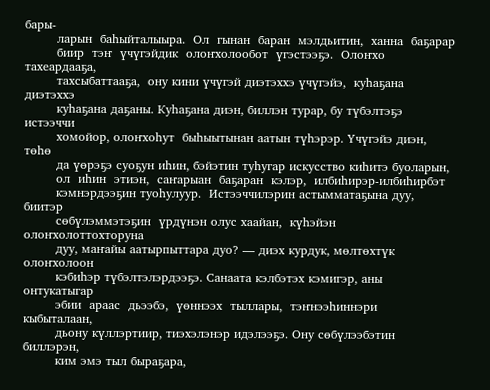бары-
        ларын  баһыйталыыра.  Ол  гынан  баран  мэлдьитин,  ханна  баҕарар
        биир  тэҥ  үчүгэйдик  олоҥхолообот  үгэстээҕэ.  Олоҥхо  тахеардааҕа,
        тахсыбаттааҕа,  ону кини үчүгэй диэтэххэ үчүгэйэ,  куһаҕана диэтэххэ
        куһаҕана даҕаны. Куһаҕана диэн, биллэн турар, бу түбэлтэҕэ истээччи
        хомойор, олоҥхоһут  быһыытынан аатын түһэрэр. Үчүгэйэ диэн, төһө
        да үөрэҕэ суоҕун иһин, бэйэтин туһугар искусство киһитэ буоларын,
        ол  иһин  этиэн,  саҥарыан  баҕаран  кэлэр,  илбиһирэр-илбиһирбэт
        кэмнэрдээҕин туоһулуур.  Истээччилэрин астымматаҕына дуу, биитэр
        сөбүлэммэтэҕин  үрдүнэн олус хаайан,  күһэйэн олоҥхолоттохторуна
        дуу, маҥайы аатырпыттара дуо? — диэх курдук, мөлтөхтүк олоҥхолоон
        кэбиһэр түбэлтэлэрдээҕэ. Санаата кэлбэтэх кэмигэр, аны онтукатыгар
        эбии  араас  дьээбэ,  үөннээх  тыллары,  тэҥнээһиннэри  кыбыталаан,
        дьону күллэртиир, тиэхэлэнэр идэлээҕэ. Ону сөбүлээбэтин биллэрэн,
        ким эмэ тыл быраҕара,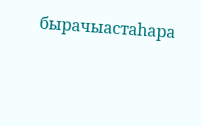бырачыастаһара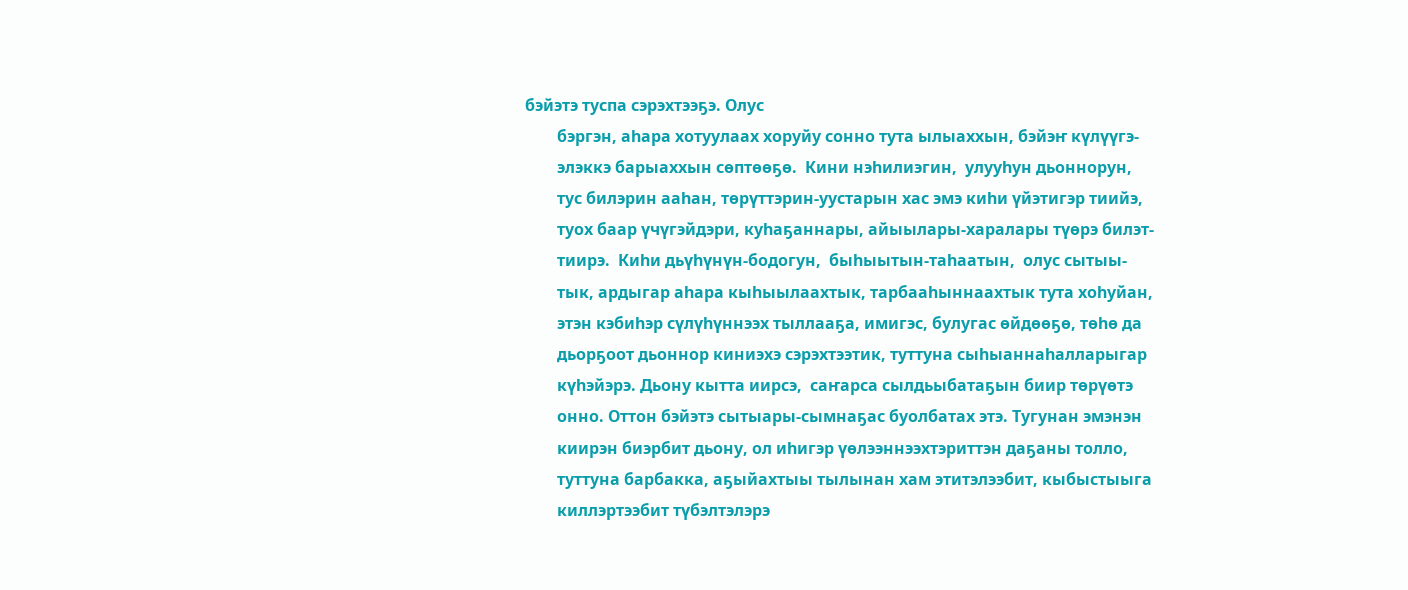бэйэтэ туспа сэрэхтээҕэ. Олус
        бэргэн, аһара хотуулаах хоруйу сонно тута ылыаххын, бэйэҥ күлүүгэ-
        элэккэ барыаххын сөптөөҕө.  Кини нэһилиэгин,  улууһун дьоннорун,
        тус билэрин ааһан, төрүттэрин-уустарын хас эмэ киһи үйэтигэр тиийэ,
        туох баар үчүгэйдэри, куһаҕаннары, айыылары-харалары түөрэ билэт-
        тиирэ.  Киһи дьүһүнүн-бодогун,  быһыытын-таһаатын,  олус сытыы-
        тык, ардыгар аһара кыһыылаахтык, тарбааһыннаахтык тута хоһуйан,
        этэн кэбиһэр сүлүһүннээх тыллааҕа, имигэс, булугас өйдөөҕө, төһө да
        дьорҕоот дьоннор киниэхэ сэрэхтээтик, туттуна сыһыаннаһалларыгар
        күһэйэрэ. Дьону кытта иирсэ,  саҥарса сылдьыбатаҕын биир төрүөтэ
        онно. Оттон бэйэтэ сытыары-сымнаҕас буолбатах этэ. Тугунан эмэнэн
        киирэн биэрбит дьону, ол иһигэр үөлээннээхтэриттэн даҕаны толло,
        туттуна барбакка, аҕыйахтыы тылынан хам этитэлээбит, кыбыстыыга
        киллэртээбит түбэлтэлэрэ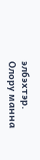элбэхтэр.  Олору манна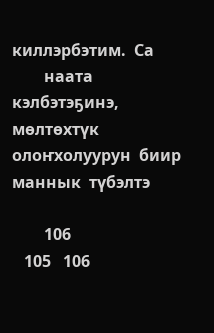киллэрбэтим.  Са
        наата  кэлбэтэҕинэ,  мөлтөхтүк  олоҥхолуурун  биир  маннык  түбэлтэ

        106
   105   106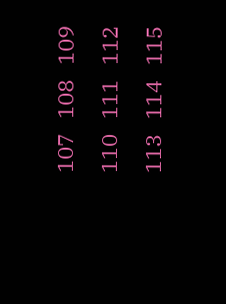107   108   109   110   111   112   113   114   115